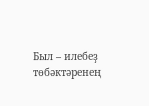Был – илебеҙ төбәктәренең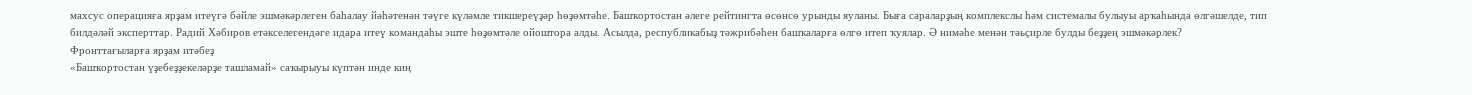махсус операцияға ярҙам итеүгә бәйле эшмәкәрлеген баһалау йәһәтенән тәүге күләмле тикшереүҙәр һөҙөмтәһе. Башҡортостан әлеге рейтингта өсөнсө урынды яуланы. Быға сараларҙың комплекслы һәм системалы булыуы арҡаһында өлгәшелде, тип билдәләй эксперттар. Радий Хәбиров етәкселегендәге идара итеү командаһы эште һөҙөмтәле ойоштора алды. Асылда, республикабыҙ тәжрибәһен башҡаларға өлгө итеп ҡуялар. Ә нимәһе менән тәьҫирле булды беҙҙең эшмәкәрлек?
Фронттағыларға ярҙам итәбеҙ
«Башҡортостан үҙебеҙҙекеләрҙе ташламай» саҡырыуы күптән инде киң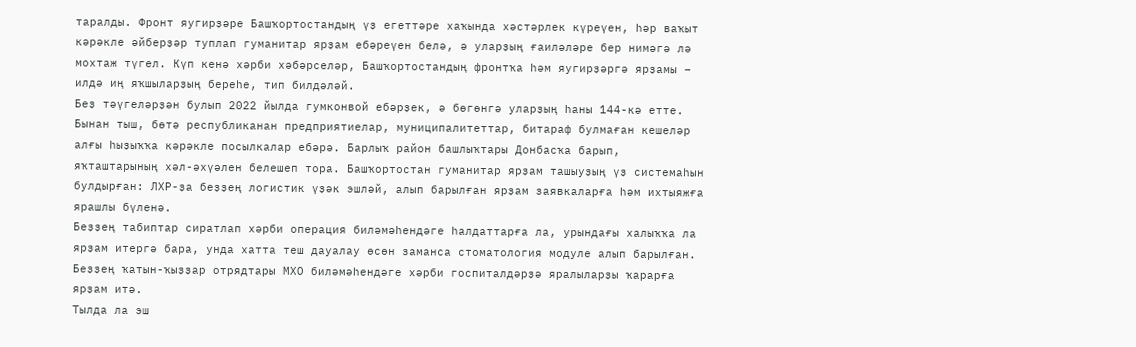таралды. Фронт яугирҙәре Башҡортостандың үҙ егеттәре хаҡында хәстәрлек күреүен, һәр ваҡыт кәрәкле әйберҙәр туплап гуманитар ярҙам ебәреүен белә, ә уларҙың ғаиләләре бер нимәгә лә мохтаж түгел. Күп кенә хәрби хәбәрселәр, Башҡортостандың фронтҡа һәм яугирҙәргә ярҙамы – илдә иң яҡшыларҙың береһе, тип билдәләй.
Беҙ тәүгеләрҙән булып 2022 йылда гумконвой ебәрҙек, ә бөгөнгә уларҙың һаны 144-кә етте. Бынан тыш, бөтә республиканан предприятиелар, муниципалитеттар, битараф булмаған кешеләр алғы һыҙыҡҡа кәрәкле посылкалар ебәрә. Барлыҡ район башлыҡтары Донбасҡа барып, яҡташтарының хәл-әхүәлен белешеп тора. Башҡортостан гуманитар ярҙам ташыуҙың үҙ системаһын булдырған: ЛХР-ҙа беҙҙең логистик үҙәк эшләй, алып барылған ярҙам заявкаларға һәм ихтыяжға ярашлы бүленә.
Беҙҙең табиптар сиратлап хәрби операция биләмәһендәге һалдаттарға ла, урындағы халыҡҡа ла ярҙам итергә бара, унда хатта теш дауалау өсөн заманса стоматология модуле алып барылған. Беҙҙең ҡатын-ҡыҙҙар отрядтары МХО биләмәһендәге хәрби госпиталдәрҙә яралыларҙы ҡарарға ярҙам итә.
Тылда ла эш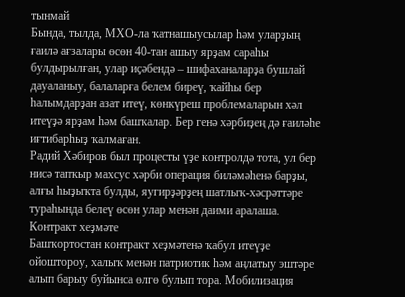тынмай
Бында, тылда, МХО-ла ҡатнашыусылар һәм уларҙың ғаилә ағзалары өсөн 40-тан ашыу ярҙам сараһы булдырылған, улар иҫәбендә – шифаханаларҙа бушлай дауаланыу, балаларға белем биреү, ҡайһы бер һалымдарҙан азат итеү, көнкүреш проблемаларын хәл итеүҙә ярҙам һәм башҡалар. Бер генә хәрбиҙең дә ғаиләһе иғтибарһыҙ ҡалмаған.
Радий Хәбиров был процесты үҙе контролдә тота, ул бер нисә тапҡыр махсус хәрби операция биләмәһенә барҙы, алғы һыҙыҡта булды, яугирҙәрҙең шатлыҡ-хәсрәттәре тураһында белеү өсөн улар менән даими аралаша.
Контракт хеҙмәте
Башҡортостан контракт хеҙмәтенә ҡабул итеүҙе ойоштороу, халыҡ менән патриотик һәм аңлатыу эштәре алып барыу буйынса өлгө булып тора. Мобилизация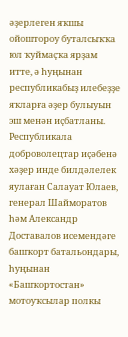әҙерлеген яҡшы ойоштороу буталсыҡҡа юл ҡуймаҫҡа ярҙам итте, ә һуңынан республикабыҙ илебеҙҙе яҡларға әҙер булыуын эш менән иҫбатланы. Республикала доброволецтар иҫәбенә хәҙер инде билдәлелек яулаған Салауат Юлаев, генерал Шайморатов һәм Александр Доставалов исемендәге башҡорт батальондары, һуңынан «Башҡортостан» мотоуҡсылар полкы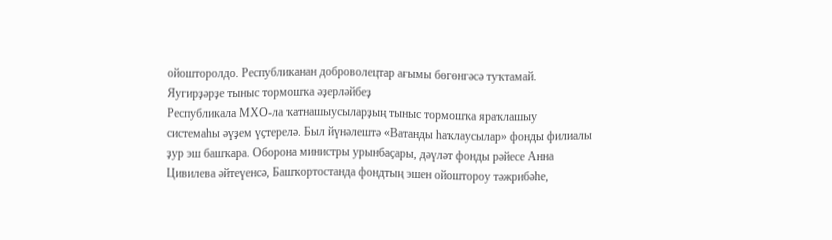ойошторолдо. Республиканан доброволецтар ағымы бөгөнгәсә туҡтамай.
Яугирҙәрҙе тыныс тормошҡа әҙерләйбеҙ
Республикала МХО-ла ҡатнашыусыларҙың тыныс тормошҡа яраҡлашыу системаһы әүҙем үҫтерелә. Был йүнәлештә «Ватанды һаҡлаусылар» фонды филиалы ҙур эш башҡара. Оборона министры урынбаҫары, дәүләт фонды рәйесе Анна Цивилева әйтеүенсә, Башҡортостанда фондтың эшен ойоштороу тәжрибәһе,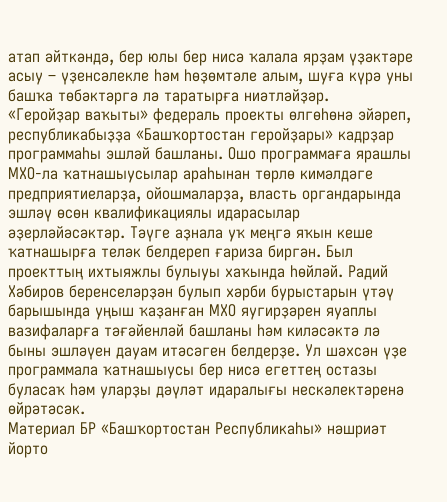атап әйткәндә, бер юлы бер нисә ҡалала ярҙам үҙәктәре асыу – үҙенсәлекле һәм һөҙөмтәле алым, шуға күрә уны башҡа төбәктәргә лә таратырға ниәтләйҙәр.
«Геройҙар ваҡыты» федераль проекты өлгөһөнә эйәреп, республикабыҙҙа «Башҡортостан геройҙары» кадрҙар программаһы эшләй башланы. Ошо программаға ярашлы МХО-ла ҡатнашыусылар араһынан төрлө кимәлдәге предприятиеларҙа, ойошмаларҙа, власть органдарында эшләү өсөн квалификациялы идарасылар әҙерләйәсәктәр. Тәүге аҙнала уҡ меңгә яҡын кеше ҡатнашырға теләк белдереп ғариза биргән. Был проекттың ихтыяжлы булыуы хаҡында һөйләй. Радий Хәбиров беренселәрҙән булып хәрби бурыстарын үтәү барышында уңыш ҡаҙанған МХО яугирҙәрен яуаплы вазифаларға тәғәйенләй башланы һәм киләсәктә лә быны эшләүен дауам итәсәген белдерҙе. Ул шәхсән үҙе программала ҡатнашыусы бер нисә егеттең остазы буласаҡ һәм уларҙы дәүләт идаралығы нескәлектәренә өйрәтәсәк.
Материал БР «Башҡортостан Республикаһы» нәшриәт йорто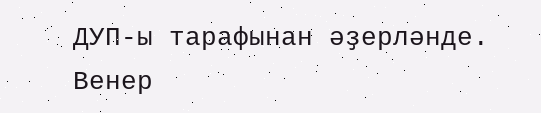ДУП-ы тарафынан әҙерләнде.
Венер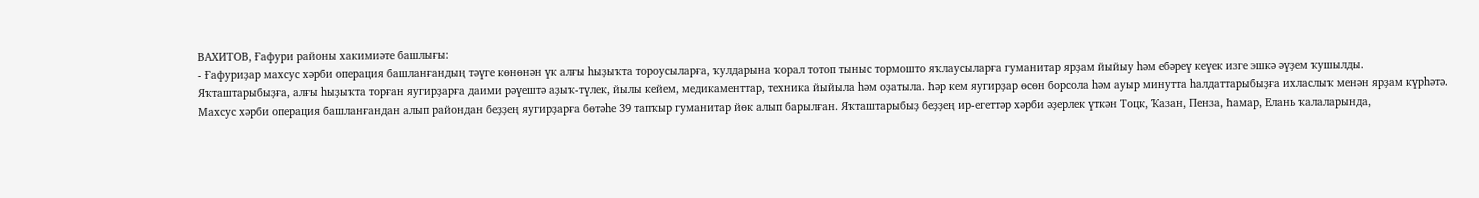ВАХИТОВ, Ғафури районы хакимиәте башлығы:
- Ғафуриҙар махсус хәрби операция башланғандың тәүге көнөнән үк алғы һыҙыҡта тороусыларға, ҡулдарына ҡорал тотоп тыныс тормошто яҡлаусыларға гуманитар ярҙам йыйыу һәм ебәреү кеүек изге эшкә әүҙем ҡушылды.
Яҡташтарыбыҙға, алғы һыҙыҡта торған яугирҙарға даими рәүештә аҙыҡ-түлек, йылы кейем, медикаменттар, техника йыйыла һәм оҙатыла. Һәр кем яугирҙар өсөн борсола һәм ауыр минутта һалдаттарыбыҙға ихласлыҡ менән ярҙам күрһәтә.
Махсус хәрби операция башланғандан алып райондан беҙҙең яугирҙарға бөтәһе 39 тапҡыр гуманитар йөк алып барылған. Яҡташтарыбыҙ беҙҙең ир-егеттәр хәрби әҙерлек үткән Тоцк, Ҡазан, Пенза, Һамар, Елань ҡалаларында,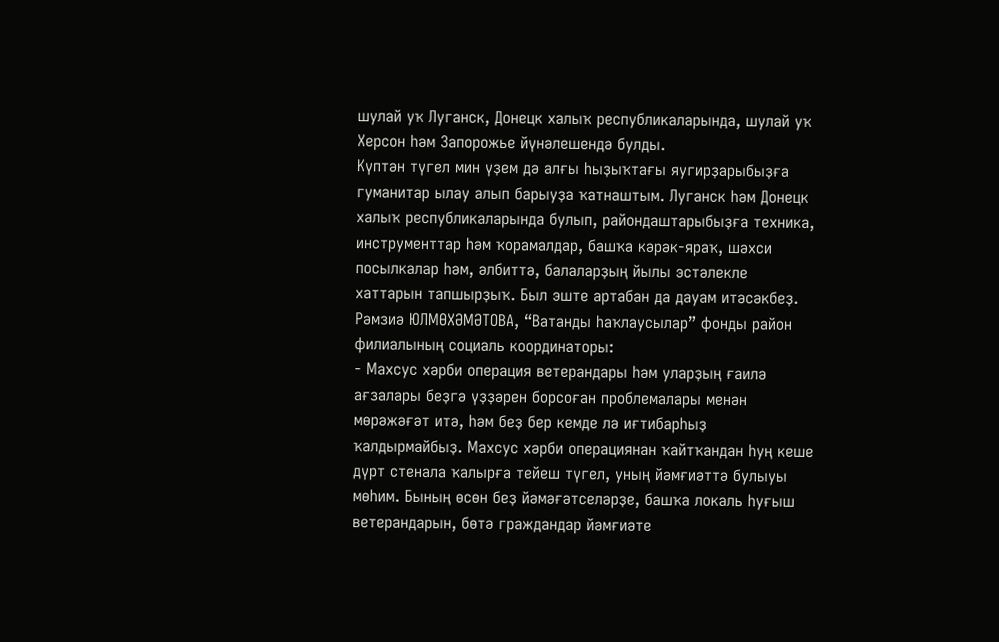шулай уҡ Луганск, Донецк халыҡ республикаларында, шулай уҡ Херсон һәм Запорожье йүнәлешендә булды.
Күптән түгел мин үҙем дә алғы һыҙыҡтағы яугирҙарыбыҙға гуманитар ылау алып барыуҙа ҡатнаштым. Луганск һәм Донецк халыҡ республикаларында булып, райондаштарыбыҙға техника, инструменттар һәм ҡорамалдар, башҡа кәрәк-яраҡ, шәхси посылкалар һәм, әлбиттә, балаларҙың йылы эстәлекле хаттарын тапшырҙыҡ. Был эште артабан да дауам итәсәкбеҙ.
Рәмзиә ЮЛМӨХӘМӘТОВА, “Ватанды һаҡлаусылар” фонды район филиалының социаль координаторы:
- Махсус хәрби операция ветерандары һәм уларҙың ғаилә ағзалары беҙгә үҙҙәрен борсоған проблемалары менән мөрәжәғәт итә, һәм беҙ бер кемде лә иғтибарһыҙ ҡалдырмайбыҙ. Махсус хәрби операциянан ҡайтҡандан һуң кеше дүрт стенала ҡалырға тейеш түгел, уның йәмғиәттә булыуы мөһим. Бының өсөн беҙ йәмәғәтселәрҙе, башҡа локаль һуғыш ветерандарын, бөтә граждандар йәмғиәте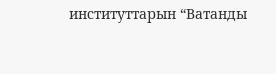институттарын “Ватанды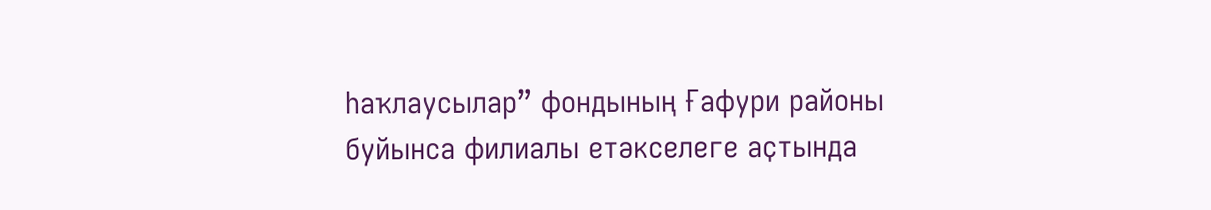һаҡлаусылар” фондының Ғафури районы буйынса филиалы етәкселеге аҫтында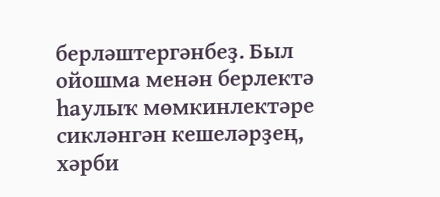берләштергәнбеҙ. Был ойошма менән берлектә һаулыҡ мөмкинлектәре сикләнгән кешеләрҙең, хәрби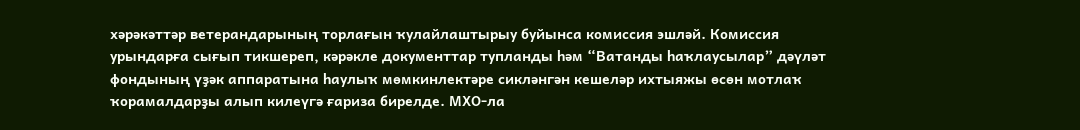хәрәкәттәр ветерандарының торлағын ҡулайлаштырыу буйынса комиссия эшләй. Комиссия урындарға сығып тикшереп, кәрәкле документтар тупланды һәм “Ватанды һаҡлаусылар” дәүләт фондының үҙәк аппаратына һаулыҡ мөмкинлектәре сикләнгән кешеләр ихтыяжы өсөн мотлаҡ ҡорамалдарҙы алып килеүгә ғариза бирелде. МХО-ла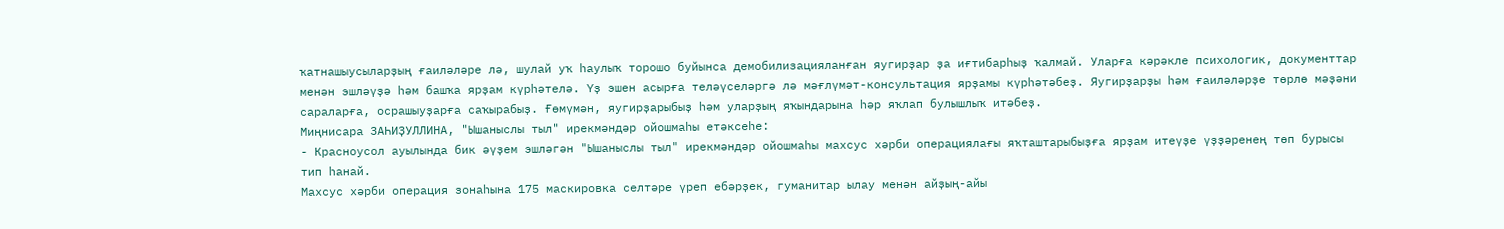ҡатнашыусыларҙың ғаиләләре лә, шулай уҡ һаулыҡ торошо буйынса демобилизацияланған яугирҙар ҙа иғтибарһыҙ ҡалмай. Уларға кәрәкле психологик, документтар менән эшләүҙә һәм башҡа ярҙам күрһәтелә. Үҙ эшен асырға теләүселәргә лә мәғлүмәт-консультация ярҙамы күрһәтәбеҙ. Яугирҙарҙы һәм ғаиләләрҙе төрлө мәҙәни сараларға, осрашыуҙарға саҡырабыҙ. Ғөмүмән, яугирҙарыбыҙ һәм уларҙың яҡындарына һәр яҡлап булышлыҡ итәбеҙ.
Миңнисара ЗАҺИҘУЛЛИНА, "Ышаныслы тыл" ирекмәндәр ойошмаһы етәксеһе:
- Красноусол ауылында бик әүҙем эшләгән "Ышаныслы тыл" ирекмәндәр ойошмаһы махсус хәрби операциялағы яҡташтарыбыҙға ярҙам итеүҙе үҙҙәренең төп бурысы тип һанай.
Махсус хәрби операция зонаһына 175 маскировка селтәре үреп ебәрҙек, гуманитар ылау менән айҙың-айы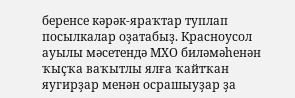беренсе кәрәк-яраҡтар туплап посылкалар оҙатабыҙ. Красноусол ауылы мәсетендә МХО биләмәһенән ҡыҫҡа ваҡытлы ялға ҡайтҡан яугирҙар менән осрашыуҙар ҙа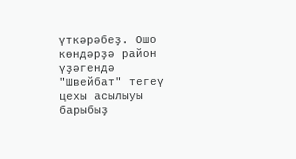үткәрәбеҙ. Ошо көндәрҙә район үҙәгендә "Швейбат" тегеү цехы асылыуы барыбыҙ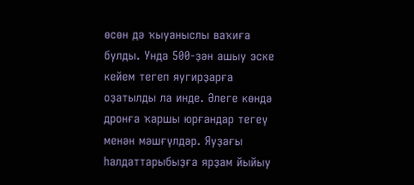өсөн дә ҡыуаныслы ваҡиға булды. Унда 500-ҙән ашыу эске кейем тегеп яугирҙарға оҙатылды ла инде. Әлеге көндә дронға ҡаршы юрғандар тегеү менән мәшғүлдәр. Яуҙағы һалдаттарыбыҙға ярҙам йыйыу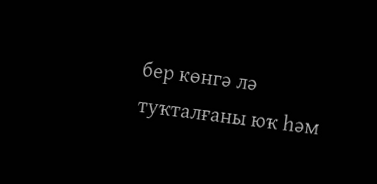бер көнгә лә туҡталғаны юҡ һәм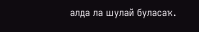алда ла шулай буласаҡ.